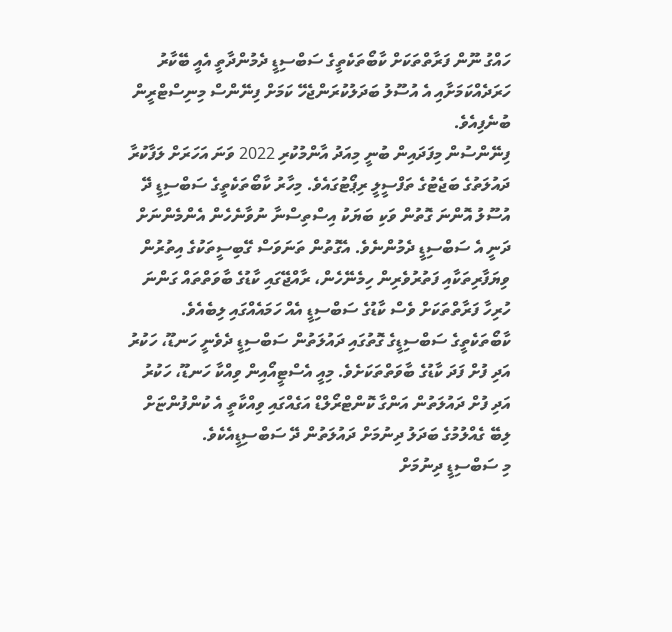ހައްގު ނޫން ފަރާތްތަކަށް ކާބޯތަކެތީގެ ސަބްސިޑީ ދެމުންދާތީ އެއީ ބޭކާރު ހަރަދެއްކަމަށާއި އެ އުސޫލު ބަދަލުކުރަންޖެހޭ ކަމަށް ފިނޭންސް މިނިސްޓްރީން ބުނެފިއެވެ.
ފިނޭންސުން މިފަދައިން ބުނީ މިއަދު އާންމުކުރި 2022 ވަނަ އަހަރަށް ލަފާކުރާ ދައުލަތުގެ ބަޖެޓުގެ ތަފްސީލީ ރިޕޯޓުގައެވެ. މިހާރު ކާބޯތަކެތީގެ ސަބްސިޑީ ދޭ އުސޫލު އޮންނަ ގޮތުން ވަކި ބަޔަކު އިސްތިސްނާ ނުވާނެހެން އެންމެންނަށް ދަނީ އެ ސަބްސިޑީ ދެމުންނެވެ. އެގޮތުން ތަނަވަސް ގޭބިސީތަކުގެ އިތުރުން ވިޔަފާރިތަކާއި ފަތުރުވެރިން ހިމެނޭހެން، ރާއްޖޭގައި ކާޑުގެ ބާވަތްތައް ގަންނަ ހުރިހާ ފަރާތްތަކަށް ވެސް ކާޑުގެ ސަބްސިޑީ އެއް ހަމައެއްގައި ލިބެއެވެ.
ކާބޯތަކެތީގެ ސަބްސިޑީގެ ގޮތުގައި ދައުލަތުން ސަބްސިޑީ ދެވެނީ ހަނޑޫ، ހަކުރު އަދި ފުށް ފަދަ ކާޑުގެ ބާވަތްތަކަށެވެ. މިއީ އެސްޓީއޯއިން ވިއްކާ ހަނޑޫ، ހަކުރު އަދި ފުށް ދައުލަތުން އަންގާ ކޮންޓްރޯލްޑް އަގެއްގައި ވިއްކާތީ އެ ކުންފުންޏަށް ލިބޭ ގެއްލުމުގެ ބަދަލު ދިނުމަށް ދައުލަތުން ދޭ ސަބްސިޑީއެކެވެ.
މި ސަބްސިޑީ ދިނުމަށް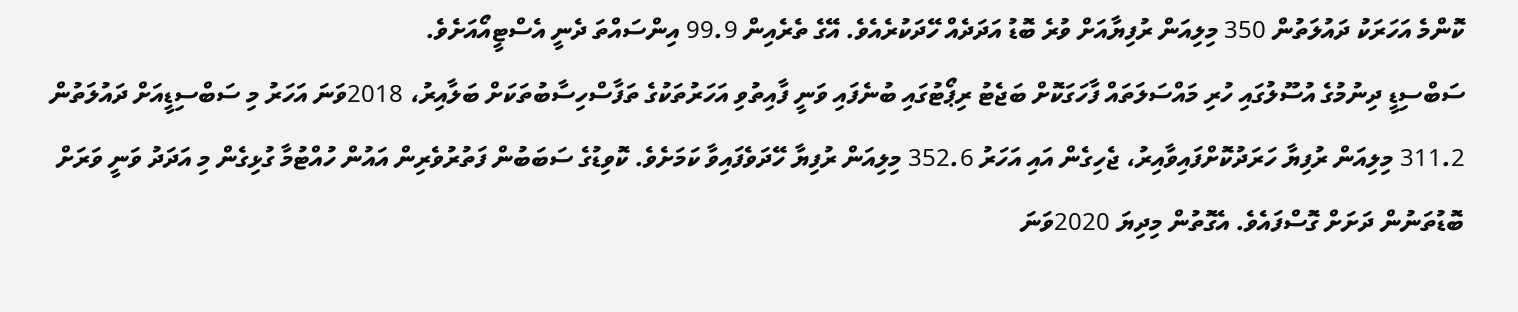ކޮންމެ އަހަރަކު ދައުލަތުން 350 މިލިއަން ރުފިޔާއަށް ވުރެ ބޮޑު އަދަދެއް ހޭދަކުރެއެވެ. އޭގެ ތެރެއިން 99.9 އިންސައްތަ ދެނީ އެސްޓީއޯއަށެވެ.
ސަބްސިޑީ ދިނުމުގެ އުސޫލުގައި ހުރި މައްސަލަތައް ފާހަގަކޮށް ބަޖެޓު ރިޕޯޓުގައި ބުނެފައި ވަނީ ފާއިތުވި އަހަރުތަކުގެ ތަފާސްހިސާބުތަކަށް ބަލާއިރު، 2018ވަނަ އަހަރު މި ސަބްސިޑީއަށް ދައުލަތުން 311.2 މިލިއަން ރުފިޔާ ހަރަދުކޮށްފައިވާއިރު، ޖެހިގެން އައި އަހަރު 352.6 މިލިއަން ރުފިޔާ ހޭދަވެފައިވާ ކަމަށެވެ. ކޮވިޑުގެ ސަބަބުން ފަތުރުވެރިން އައުން ހުއްޓުމާ ގުޅިގެން މި އަދަދު ވަނީ ވަރަށް ބޮޑުތަނުން ދަށަށް ގޮސްފައެވެ. އެގޮތުން މިދިޔަ 2020ވަނަ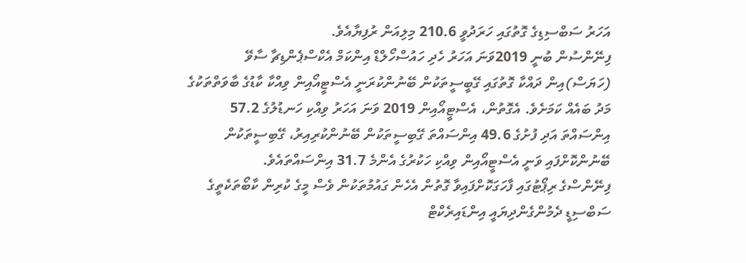އަހަރު ސަބްސިޑިގެ ގޮތުގައި ހަރަދުވީ 210.6 މިލިއަން ރުފިޔާއެވެ.
ފިނޭންސުން ބުނީ 2019ވަނަ އަހަރު ހެދި ހައުސްހޯލްޑް އިންކަމް އެކްސްޕެންޑިޗާ ސާވޭ (ހަޔަސް)އިން ދައްކާ ގޮތުގައި ގޭބީސީތަކުން ބޭނުންކުރަނީ އެސްޓީއޯއިން ވިއްކާ ކާޑުގެ ބާވަތްތަކުގެ މަދު ބައެއް ކަމަށެވެ. އެގޮތުން، އެސްޓީއޯއިން 2019 ވަނަ އަހަރު ވިއްކި ހަނޑުލުގެ 57.2 އިންސައްތަ އަދި ފުށުގެ 49.6 އިންސައްތަ ގޭބިސީތަކުން ބޭނުންކުރިއިރު، ގޭބިސީތަކުން ބޭނުންކޮށްފައި ވަނީ އެސްޓީއޯއިން ވިއްކި ހަކުރުގެ އެންމެ 31.7 އިންސައްތައެވެ.
ފިނޭންސްގެ ރިޕޯޓުގައި ފާހަގަކޮށްފައިވާ ގޮތުން އެހެން ގައުމުތަކުން ވެސް މީގެ ކުރިން ކާބޯތަކެތީގެ ސަބްސިޑީ ދެމުންގެންދިޔައީ އިންޑައިރެކްޓް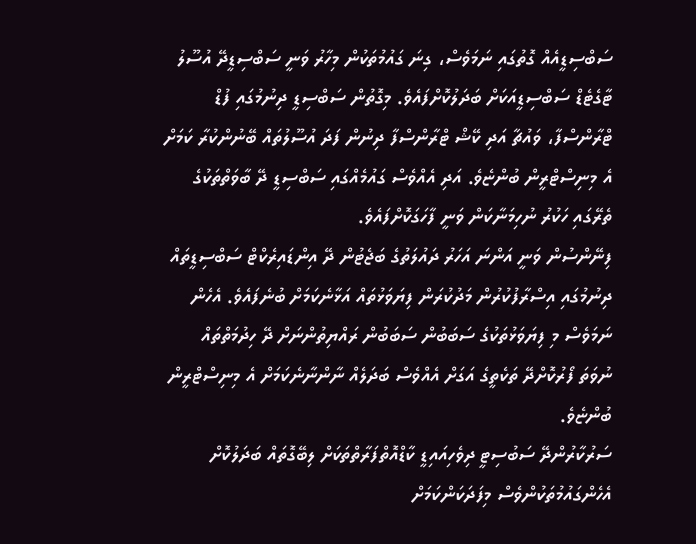ސަބްސިޑީއެއް ގޮތުގައި ނަމަވެސް، ގިނަ ގައުމުތަކުން މިހާރު ވަނީ ސަބްސިޑީދޭ އުސޫލު ޓާގެޓެޑް ސަބްސިޑީއަކަށް ބަދަލުކޮށްފައެވެ. މިގޮތުން ސަބްސިޑީ ދިނުމުގައި ފުޑް ޓްރާންސްފާ، ވައުޗާ އަދި ކޭޝް ޓްރާންސްފާ ދިނުން ފަދަ އުސޫލުތައް ބޭނުންކުރާ ކަމަށް އެ މިނިސްޓްރީން ބުންޏެވެ. އަދި އެއްވެސް ގައުމެއްގައި ސަބްސިޑީ ދޭ ބާވަތްތަކުގެ ތެރޭގައި ހަކުރު ނުހިމަނާކަން ވަނީ ފާހަގަކޮށްފައެވެ.
ފިނޭންސުން ވަނީ އަންނަ އަހަރު ދައުލަތުގެ ބަޖެޓުން ދޭ އިންޑައިރެކްޓް ސަބްސިޑީތައް ދިނުމުގައި އިސްރާފުކުރުން މަދުކުރަން ފިޔަވަޅުތައް އަޅާނެކަމަށް ބުނެފައެވެ. އެހެން ނަމަވެސް މި ފިޔަވަޅުތަކުގެ ސަބަބުން ސަބަބުން ރައްޔިތުންނަށް ދޭ ހިދުމަތްތައް ނުވަތަ ފޯރުކޮށްދޭ ތަކެތީގެ އަގަށް އެއްވެސް ބަދަލެއް ނާންނާނެކަމަށް އެ މިނިސްޓްރީން ބުންޏެވެ.
ސަރުކާރުންދޭ ސަބުސިޓީ ދިވެހިއައިޑީ ކާޑްއޮތްފަރާތްތަކަށް ލިބޭގޮތައް ބަދަލުކޮށް އެހެންގައުމުތަކުންވެސް މިފަދަކަންކަމަށް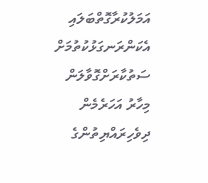އަމަލުކުރާގޮތްބަލައި އެކަންރަނގަޅުކުތުމަށް ސަތުކާރަށްގޮވާލަން މިހާރު އަހަރެމެން ދިވެހިރައްޔިތުންގެ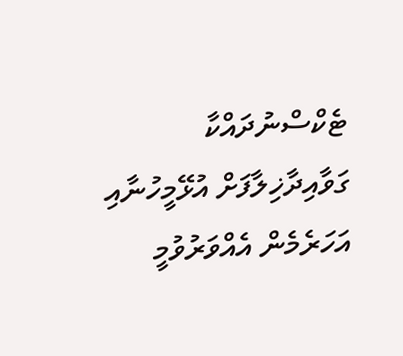ޓެކްސްނުދައްކާ ގަވާއިދާޚިލާފަށް އުޅޭމީހުނާއި އަހަރެމެން އެއްވަރުވުމީ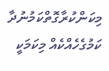މިކަންކުރާގޮތްކަމުނުދާ ކަމުގެހެއްކެއް މިކަމަކީ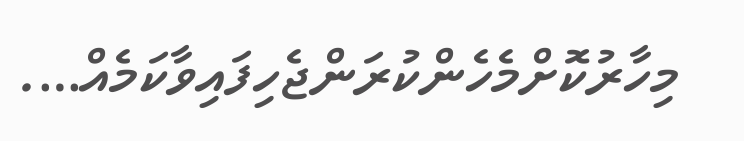މިހާރުކޮށްމެހެންކުރަންޖެހިފައިވާކަމެއް….